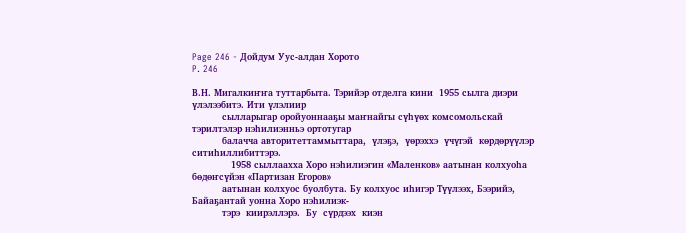Page 246 - Дойдум Уус-алдан Хорото
P. 246

В.Н. Мигалкиҥҥа туттарбыта. Тэрийэр отделга кини  1955 сылга диэри үлэлээбитэ. Ити үлэлиир
          сылларыгар оройуоннааҕы маҥнайгы сүһүөх комсомольскай тэрилтэлэр нэһилиэнньэ ортотугар
          балачча авторитеттаммыттара,  үлэҕэ,  үөрэххэ  үчүгэй  көрдөрүүлэр ситиһиллибиттэрэ.
             1958 сыллаахха Хоро нэһилиэгин «Маленков» аатынан колхуоһа бөдөҥсүйэн «Партизан Егоров»
          аатынан колхуос буолбута. Бу колхуос иһигэр Түүлээх, Бээрийэ, Байаҕантай уонна Хоро нэһилиэк-
          тэрэ  киирэллэрэ.  Бу  сүрдээх  киэн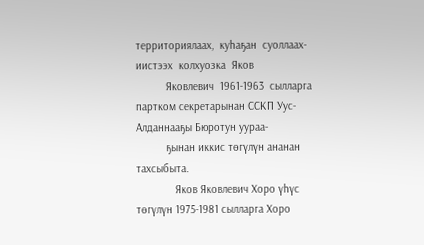территориялаах,  куһаҕан  суоллаах-иистээх  колхуозка  Яков
          Яковлевич  1961-1963  сылларга партком секретарынан ССКП Уус-Алданнааҕы Бюротун уураа-
          ҕынан иккис төгүлүн ананан тахсыбыта.
             Яков Яковлевич Хоро үһүс төгүлүн 1975-1981 сылларга Хоро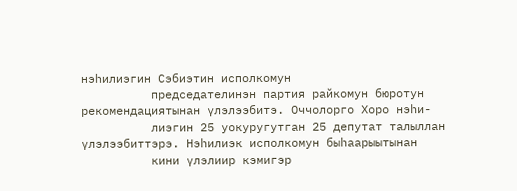нэһилиэгин Сэбиэтин исполкомун
          председателинэн партия райкомун бюротун рекомендациятынан үлэлээбитэ. Оччолорго Хоро нэһи-
          лиэгин 25 уокуругутган 25 депутат талыллан үлэлээбиттэрэ. Нэһилиэк исполкомун быһаарыытынан
          кини үлэлиир кэмигэр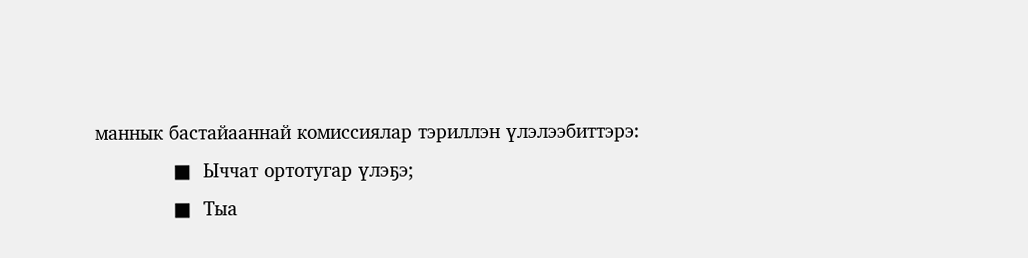маннык бастайааннай комиссиялар тэриллэн үлэлээбиттэрэ:
             ■  Ыччат ортотугар үлэҕэ;
             ■  Тыа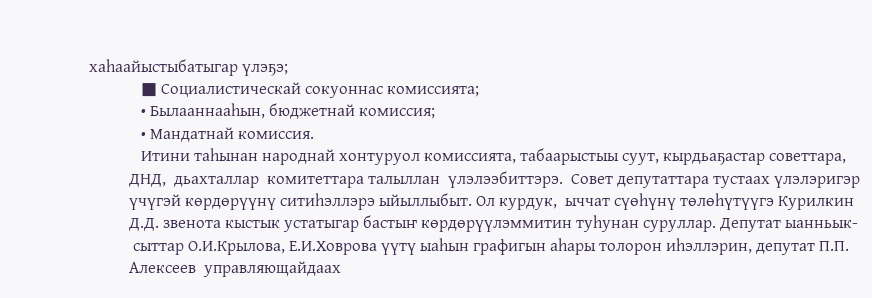хаһаайыстыбатыгар үлэҕэ;
             ■ Социалистическай сокуоннас комиссията;
             • Былааннааһын, бюджетнай комиссия;
             • Мандатнай комиссия.
             Итини таһынан народнай хонтуруол комиссията, табаарыстыы суут, кырдьаҕастар советтара,
          ДНД,  дьахталлар  комитеттара талыллан  үлэлээбиттэрэ.  Совет депутаттара тустаах үлэлэригэр
          үчүгэй көрдөрүүнү ситиһэллэрэ ыйыллыбыт. Ол курдук,  ыччат сүөһүнү төлөһүтүүгэ Курилкин
          Д.Д. звенота кыстык устатыгар бастыҥ көрдөрүүлэммитин туһунан суруллар. Депутат ыанньык-
           сыттар О.И.Крылова, Е.И.Ховрова үүтү ыаһын графигын аһары толорон иһэллэрин, депутат П.П.
          Алексеев  управляющайдаах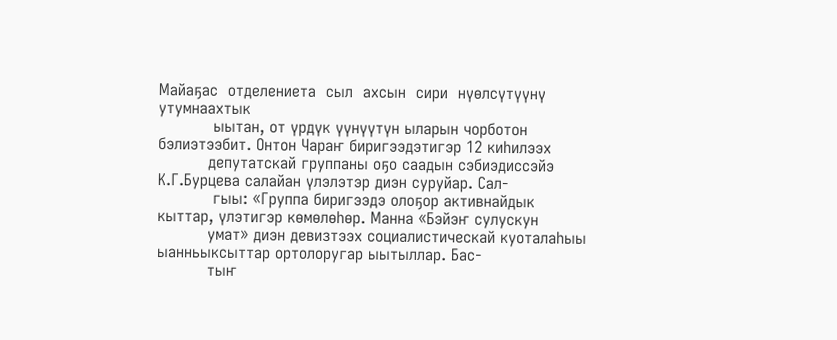Майаҕас  отделениета  сыл  ахсын  сири  нүөлсүтүүнү утумнаахтык
           ыытан, от үрдүк үүнүүтүн ыларын чорботон бэлиэтээбит. Онтон Чараҥ биригээдэтигэр 12 киһилээх
          депутатскай группаны оҕо саадын сэбиэдиссэйэ К.Г.Бурцева салайан үлэлэтэр диэн суруйар. Сал-
           гыы: «Группа биригээдэ олоҕор активнайдык кыттар, үлэтигэр көмөлөһөр. Манна «Бэйэҥ сулускун
          умат» диэн девизтээх социалистическай куоталаһыы ыанньыксыттар ортолоругар ыытыллар. Бас-
          тыҥ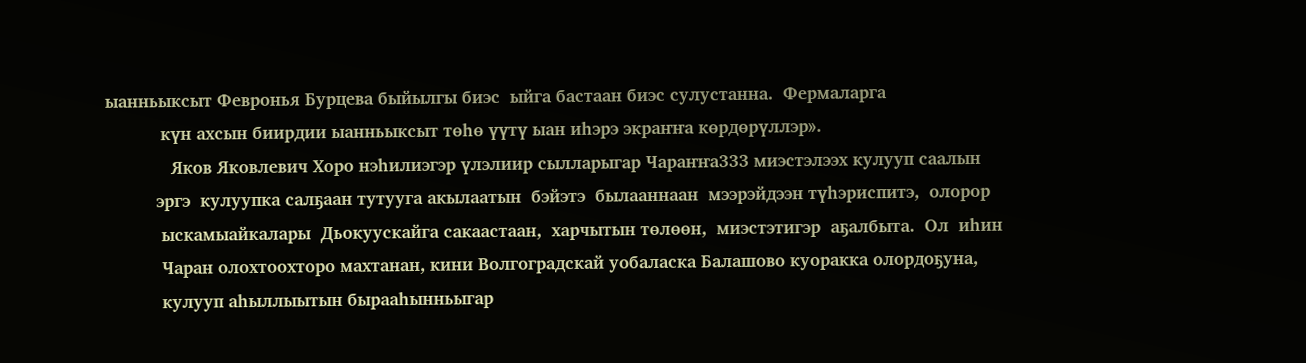ыанньыксыт Февронья Бурцева быйылгы биэс  ыйга бастаан биэс сулустанна.  Фермаларга
           күн ахсын биирдии ыанньыксыт төһө үүтү ыан иһэрэ экраҥҥа көрдөрүллэр».
             Яков Яковлевич Хоро нэһилиэгэр үлэлиир сылларыгар Чараҥҥа333 миэстэлээх кулууп саалын
          эргэ  кулуупка салҕаан тутууга акылаатын  бэйэтэ  былааннаан  мээрэйдээн түһэриспитэ,  олорор
           ыскамыайкалары  Дьокуускайга сакаастаан,  харчытын төлөөн,  миэстэтигэр  аҕалбыта.  Ол  иһин
           Чаран олохтоохторо махтанан, кини Волгоградскай уобаласка Балашово куоракка олордоҕуна,
           кулууп аһыллыытын бырааһынньыгар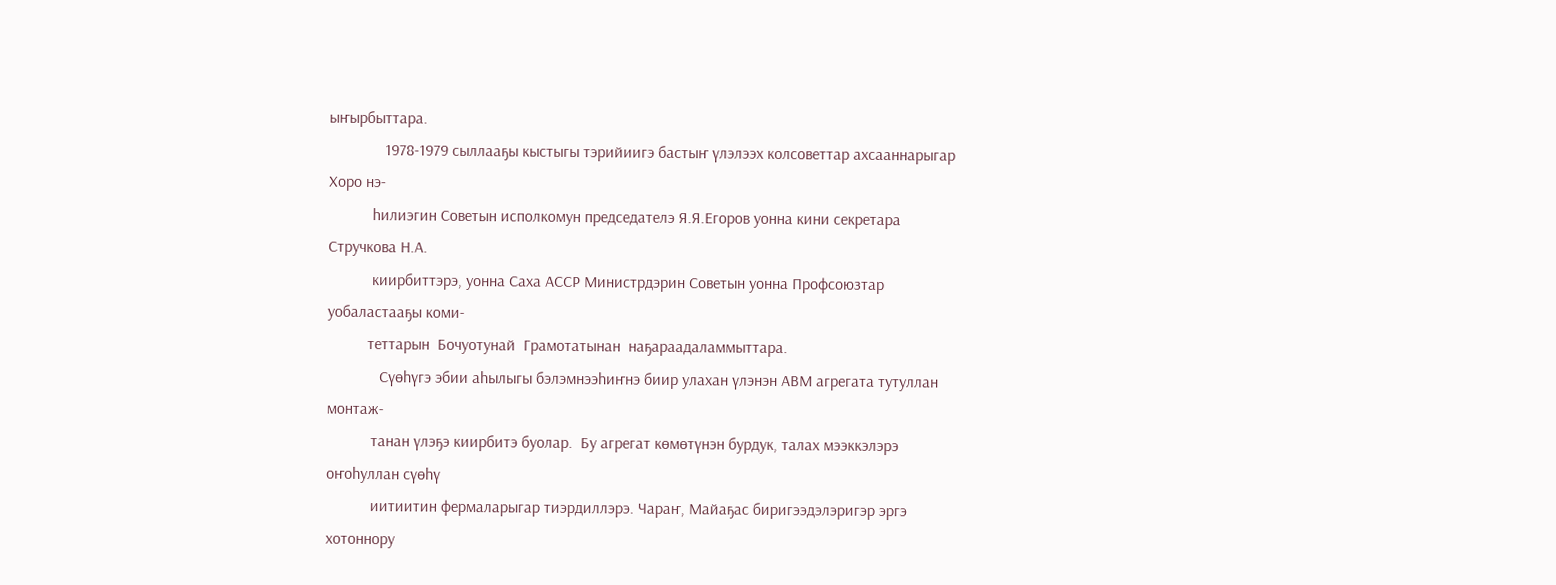ыҥырбыттара.
              1978-1979 сыллааҕы кыстыгы тэрийиигэ бастыҥ үлэлээх колсоветтар ахсааннарыгар Хоро нэ-
           һилиэгин Советын исполкомун председателэ Я.Я.Егоров уонна кини секретара Стручкова Н.А.
           киирбиттэрэ, уонна Саха АССР Министрдэрин Советын уонна Профсоюзтар уобаластааҕы коми-
          теттарын  Бочуотунай  Грамотатынан  наҕараадаламмыттара.
             Сүөһүгэ эбии аһылыгы бэлэмнээһиҥнэ биир улахан үлэнэн АВМ агрегата тутуллан монтаж-
           танан үлэҕэ киирбитэ буолар.  Бу агрегат көмөтүнэн бурдук, талах мээккэлэрэ оҥоһуллан сүөһү
           иитиитин фермаларыгар тиэрдиллэрэ. Чараҥ, Майаҕас биригээдэлэригэр эргэ хотоннору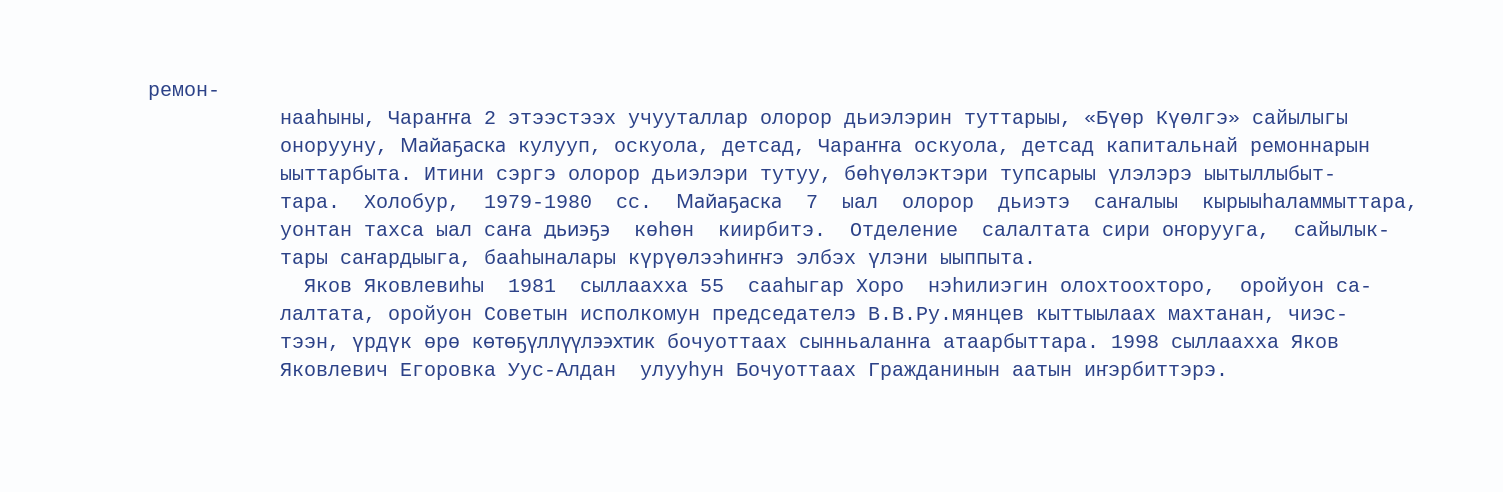ремон-
           нааһыны, Чараҥҥа 2 этээстээх учууталлар олорор дьиэлэрин туттарыы, «Бүөр Күөлгэ» сайылыгы
           онорууну, Майаҕаска кулууп, оскуола, детсад, Чараҥҥа оскуола, детсад капитальнай ремоннарын
           ыыттарбыта. Итини сэргэ олорор дьиэлэри тутуу, бөһүөлэктэри тупсарыы үлэлэрэ ыытыллыбыт-
           тара.  Холобур,  1979-1980  сс.  Майаҕаска  7  ыал  олорор  дьиэтэ  саҥалыы  кырыыһаламмыттара,
           уонтан тахса ыал саҥа дьиэҕэ  көһөн  киирбитэ.  Отделение  салалтата сири оҥорууга,  сайылык-
           тары саҥардыыга, бааһыналары күрүөлээһиҥҥэ элбэх үлэни ыыппыта.
             Яков Яковлевиһы  1981  сыллаахха 55  сааһыгар Хоро  нэһилиэгин олохтоохторо,  оройуон са-
           лалтата, оройуон Советын исполкомун председателэ В.В.Ру.мянцев кыттыылаах махтанан, чиэс-
           тээн, үрдүк өрө көтөҕүллүүлээхтик бочуоттаах сынньаланҥа атаарбыттара. 1998 сыллаахха Яков
           Яковлевич Егоровка Уус-Алдан  улууһун Бочуоттаах Гражданинын аатын иҥэрбиттэрэ.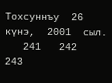Тохсуннъу  26  күнэ,  2001  сыл.
   241   242   243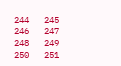244   245   246   247   248   249   250   251